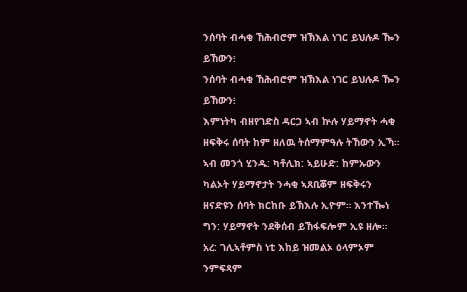ንሰባት ብሓቂ ኸሕብሮም ዝኽእል ነገር ይህሉዶ ዀን ይኸውን፧
ንሰባት ብሓቂ ኸሕብሮም ዝኽእል ነገር ይህሉዶ ዀን ይኸውን፧
እምነትካ ብዘየገድስ ዳርጋ ኣብ ኵሉ ሃይማኖት ሓቂ ዘፍቅሩ ሰባት ከም ዘለዉ ትሰማምዓሉ ትኸውን ኢኻ። ኣብ መንጎ ሂንዱ: ካቶሊክ: ኣይሁድ: ከምኡውን ካልኦት ሃይማኖታት ንሓቂ ኣጸቢቖም ዘፍቅሩን ዘናድዩን ሰባት ክርከቡ ይኽእሉ ኢዮም። እንተዀነ ግን: ሃይማኖት ንደቅሰብ ይኸፋፍሎም ኢዩ ዘሎ። አረ: ገሊኣቶምስ ነቲ እከይ ዝመልኦ ዕላምኦም ንምፍጻም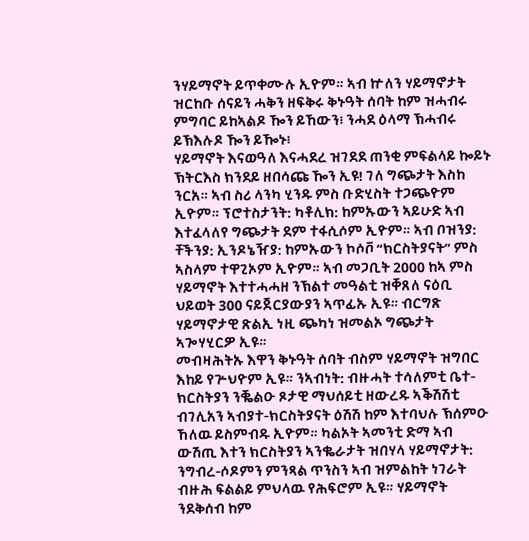ንሃይማኖት ይጥቀሙሉ ኢዮም። ኣብ ኵለን ሃይማኖታት ዝርከቡ ሰናይን ሓቅን ዘፍቅሩ ቅኑዓት ሰባት ከም ዝሓብሩ ምግባር ይከኣልዶ ዀን ይኸውን፧ ንሓደ ዕላማ ኽሓብሩ ይኽእሉዶ ዀን ይዀኑ፧
ሃይማኖት እናወዓለ እናሓደረ ዝገደደ ጠንቂ ምፍልላይ ኰይኑ ኽትርእስ ክንደይ ዘበሳጩ ዀን ኢዩ! ገለ ግጭታት እስከ ንርአ። ኣብ ስሪ ላንካ ሂንዱ ምስ ቡድሂስት ተጋጭዮም ኢዮም። ፕሮተስታንት: ካቶሊክ: ከምኡውን ኣይሁድ ኣብ እተፈላለየ ግጭታት ደም ተፋሲሶም ኢዮም። ኣብ ቦዝንያ: ቸችንያ: ኢንዶኔዥያ: ከምኡውን ኮሶቮ “ክርስትያናት” ምስ ኣስላም ተዋጊኦም ኢዮም። ኣብ መጋቢት 2000 ከኣ ምስ ሃይማኖት እተተሓሓዘ ንኽልተ መዓልቲ ዝቐጸለ ናዕቢ ህይወት 300 ናይጀርያውያን ኣጥፊኡ ኢዩ። ብርግጽ ሃይማኖታዊ ጽልኢ ነዚ ጭካነ ዝመልኦ ግጭታት ኣጐሃሂርዎ ኢዩ።
መብዛሕትኡ እዋን ቅኑዓት ሰባት ብስም ሃይማኖት ዝግበር እከይ የጕህዮም ኢዩ። ንኣብነት: ብዙሓት ተሳለምቲ ቤተ-ክርስትያን ንቘልዑ ጾታዊ ማህሰይቲ ዘውረዱ ኣቕሽሽቲ ብገሊአን ኣብያተ-ክርስትያናት ዕሽሽ ከም እተባህሉ ኽሰምዑ ኸለዉ ይስምብዱ ኢዮም። ካልኦት ኣመንቲ ድማ ኣብ ውሽጢ እተን ክርስትያን ኣንቈራታት ዝበሃላ ሃይማኖታት: ንግብረ-ሶዶምን ምንጻል ጥንስን ኣብ ዝምልከት ነገራት ብዙሕ ፍልልይ ምህላዉ የሕፍሮም ኢዩ። ሃይማኖት ንደቅሰብ ከም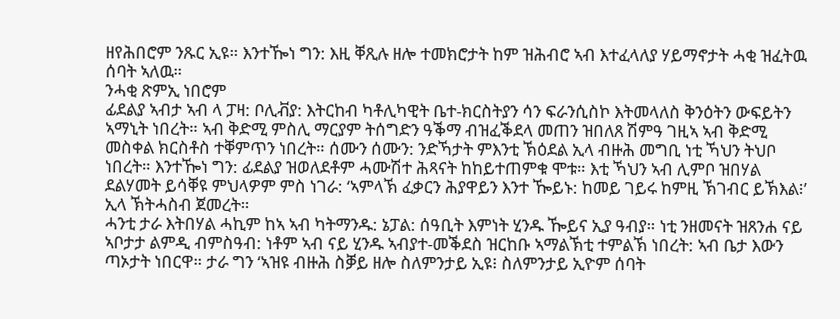ዘየሕበሮም ንጹር ኢዩ። እንተዀነ ግን: እዚ ቐጺሉ ዘሎ ተመክሮታት ከም ዝሕብሮ ኣብ እተፈላለያ ሃይማኖታት ሓቂ ዝፈትዉ ሰባት ኣለዉ።
ንሓቂ ጽምኢ ነበሮም
ፊደልያ ኣብታ ኣብ ላ ፓዛ: ቦሊቭያ: እትርከብ ካቶሊካዊት ቤተ-ክርስትያን ሳን ፍራንሲስኮ እትመላለስ ቅንዕትን ውፍይትን ኣማኒት ነበረት። ኣብ ቅድሚ ምስሊ ማርያም ትሰግድን ዓቕማ ብዝፈቕደላ መጠን ዝበለጸ ሽምዓ ገዚኣ ኣብ ቅድሚ መስቀል ክርስቶስ ተቐምጥን ነበረት። ሰሙን ሰሙን: ንድኻታት ምእንቲ ኽዕደል ኢላ ብዙሕ መግቢ ነቲ ኻህን ትህቦ ነበረት። እንተዀነ ግን: ፊደልያ ዝወለደቶም ሓሙሽተ ሕጻናት ከከይተጠምቁ ሞቱ። እቲ ኻህን ኣብ ሊምቦ ዝበሃል ደልሃመት ይሳቐዩ ምህላዎም ምስ ነገራ: ‘ኣምላኽ ፈቃርን ሕያዋይን እንተ ዀይኑ: ከመይ ገይሩ ከምዚ ኽገብር ይኽእል፧’ ኢላ ኽትሓስብ ጀመረት።
ሓንቲ ታራ እትበሃል ሓኪም ከኣ ኣብ ካትማንዱ: ኔፓል: ሰዓቢት እምነት ሂንዱ ዀይና ኢያ ዓብያ። ነቲ ንዘመናት ዝጸንሐ ናይ ኣቦታታ ልምዲ ብምስዓብ: ነቶም ኣብ ናይ ሂንዱ ኣብያተ-መቕደስ ዝርከቡ ኣማልኽቲ ተምልኽ ነበረት: ኣብ ቤታ እውን ጣኦታት ነበርዋ። ታራ ግን ‘ኣዝዩ ብዙሕ ስቓይ ዘሎ ስለምንታይ ኢዩ፧ ስለምንታይ ኢዮም ሰባት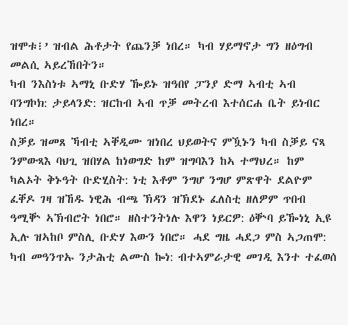ዝሞቱ፧’ ዝብል ሕቶታት የጨንቓ ነበረ። ካብ ሃይማኖታ ግን ዘዕግብ መልሲ ኣይረኸበትን።
ካብ ንእስነቱ ኣማኒ ቡድሃ ዀይኑ ዝዓበየ ፓንያ ድማ ኣብቲ ኣብ ባንግኮክ: ታይላንድ: ዝርከብ ኣብ ጥቓ መትረብ እተሰርሐ ቤት ይነብር ነበረ።
ስቓይ ዝመጸ ኻብቲ ኣቐዲሙ ዝነበረ ህይወትና ምዃኑን ካብ ስቓይ ናጻ ንምውጻእ ባህጊ ዝበሃል ከነወግድ ከም ዝግባእን ከኣ ተማህረ። ከም ካልኦት ቅኑዓት ቡድሂስት: ነቲ እቶም ንግሆ ንግሆ ምጽዋት ደልዮም ፈቐዶ ገዛ ዝኸዱ ነዊሕ ብጫ ኽዳን ዝኽደኑ ፈለስቲ ዘለዎም ጥበብ ዓሚቝ ኣኽብሮት ነበሮ። ዘስተንትነሉ እዋን ነይርዎ: ዕቝባ ይዀነኒ ኢዩ ኢሉ ዝኣከቦ ምስሊ ቡድሃ እውን ነበሮ። ሓደ ግዜ ሓደጋ ምስ ኣጋጠሞ: ካብ መዓንጥኡ ንታሕቲ ልሙስ ኰነ: ብተኣምራታዊ መገዲ እንተ ተፈወሰ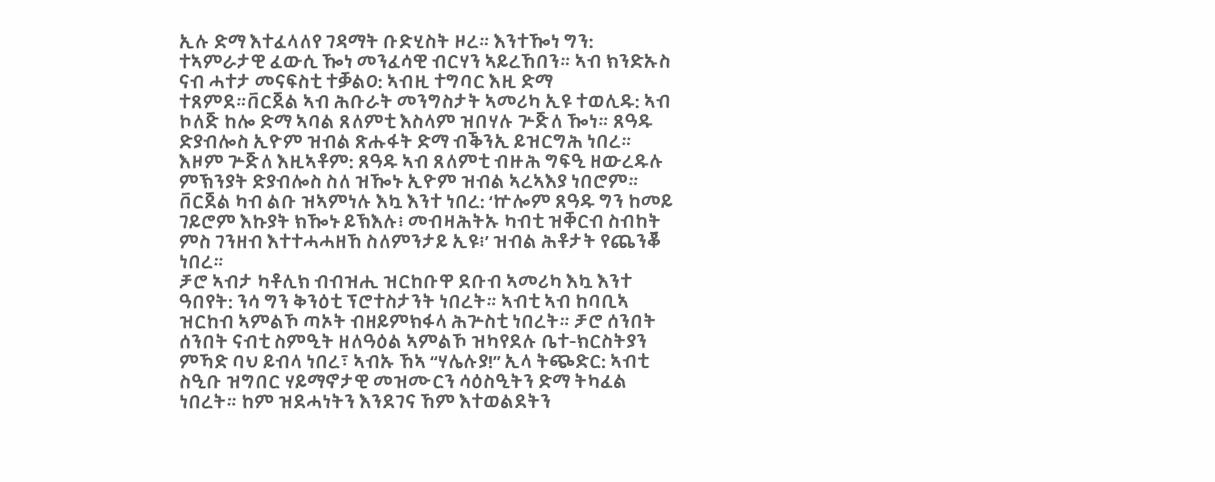ኢሉ ድማ እተፈላለየ ገዳማት ቡድሂስት ዞረ። እንተዀነ ግን: ተኣምራታዊ ፈውሲ ዀነ መንፈሳዊ ብርሃን ኣይረኸበን። ኣብ ክንድኡስ ናብ ሓተታ መናፍስቲ ተቓልዐ: ኣብዚ ተግባር እዚ ድማ ተጸምደ።ቨርጀል ኣብ ሕቡራት መንግስታት ኣመሪካ ኢዩ ተወሊዱ: ኣብ ኮለጅ ከሎ ድማ ኣባል ጸለምቲ እስላም ዝበሃሉ ጕጅለ ዀነ። ጸዓዱ ድያብሎስ ኢዮም ዝብል ጽሑፋት ድማ ብቕንኢ ይዝርግሕ ነበረ። እዞም ጕጅለ እዚኣቶም: ጸዓዱ ኣብ ጸለምቲ ብዙሕ ግፍዒ ዘውረዱሉ ምኽንያት ድያብሎስ ስለ ዝዀኑ ኢዮም ዝብል ኣረኣእያ ነበሮም። ቨርጀል ካብ ልቡ ዝኣምነሉ እኳ እንተ ነበረ: ‘ኵሎም ጸዓዱ ግን ከመይ ገይሮም እኩያት ክዀኑ ይኽእሉ፧ መብዛሕትኡ ካብቲ ዝቐርብ ስብከት ምስ ገንዘብ እተተሓሓዘኸ ስለምንታይ ኢዩ፧’ ዝብል ሕቶታት የጨንቖ ነበረ።
ቻሮ ኣብታ ካቶሊክ ብብዝሒ ዝርከቡዋ ደቡብ ኣመሪካ እኳ እንተ ዓበየት: ንሳ ግን ቅንዕቲ ፕሮተስታንት ነበረት። ኣብቲ ኣብ ከባቢኣ ዝርከብ ኣምልኾ ጣኦት ብዘይምክፋላ ሕጕስቲ ነበረት። ቻሮ ሰንበት ሰንበት ናብቲ ስምዒት ዘለዓዕል ኣምልኾ ዝካየደሉ ቤተ-ክርስትያን ምኻድ ባህ ይብላ ነበረ፣ ኣብኡ ኸኣ “ሃሌሉያ!” ኢላ ትጭድር: ኣብቲ ስዒቡ ዝግበር ሃይማኖታዊ መዝሙርን ሳዕስዒትን ድማ ትካፈል ነበረት። ከም ዝደሓነትን እንደገና ኸም እተወልደትን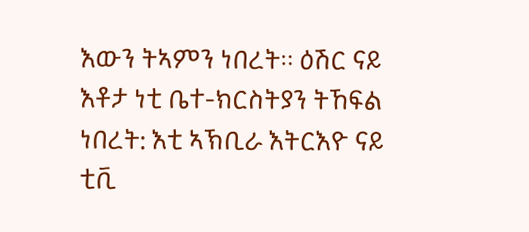እውን ትኣምን ነበረት። ዕሽር ናይ እቶታ ነቲ ቤተ-ክርስትያን ትኸፍል ነበረት: እቲ ኣኽቢራ እትርእዮ ናይ ቲቪ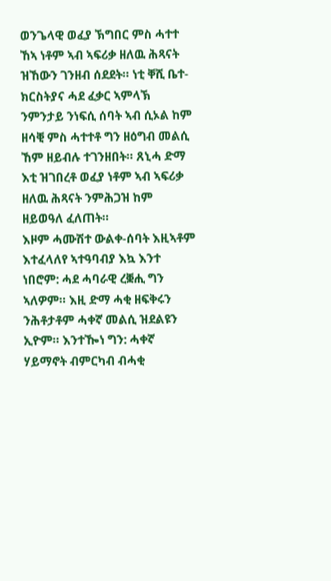ወንጌላዊ ወፈያ ኽግበር ምስ ሓተተ ኸኣ ነቶም ኣብ ኣፍሪቃ ዘለዉ ሕጻናት ዝኸውን ገንዘብ ሰደደት። ነቲ ቐሺ ቤተ-ክርስትያና ሓደ ፈቃር ኣምላኽ ንምንታይ ንነፍሲ ሰባት ኣብ ሲኦል ከም ዘሳቒ ምስ ሓተተቶ ግን ዘዕግብ መልሲ ኸም ዘይብሉ ተገንዘበት። ጸኒሓ ድማ እቲ ዝገበረቶ ወፈያ ነቶም ኣብ ኣፍሪቃ ዘለዉ ሕጻናት ንምሕጋዝ ከም ዘይወዓለ ፈለጠት።
እዞም ሓሙሽተ ውልቀ-ሰባት እዚኣቶም እተፈላለየ ኣተዓባብያ እኳ እንተ ነበሮም: ሓደ ሓባራዊ ረቛሒ ግን ኣለዎም። እዚ ድማ ሓቂ ዘፍቅሩን ንሕቶታቶም ሓቀኛ መልሲ ዝደልዩን ኢዮም። እንተዀነ ግን: ሓቀኛ ሃይማኖት ብምርካብ ብሓቂ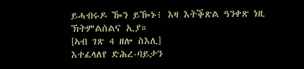ይሓብሩዶ ዀን ይዀኑ፧ እዛ እትቕጽል ዓንቀጽ ነዚ ኽትምልሰልና ኢያ።
[ኣብ ገጽ 4 ዘሎ ስእሊ]
እተፈላለየ ድሕረ-ባይታን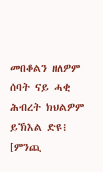መበቆልን ዘለዎም ሰባት ናይ ሓቂ ሕብረት ክህልዎም ይኽእል ድዩ፧
[ምንጪ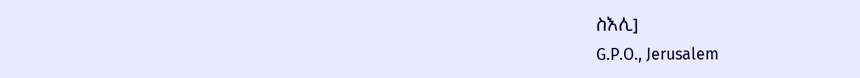ስእሊ]
G.P.O., Jerusalem